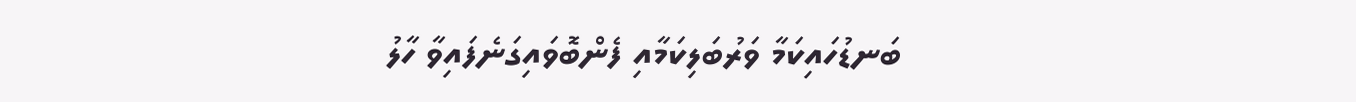ބަނޑުހައިކަމާ ވަރުބަލިކަމާއި ފެންބޮވައިގަނެފައިވާ ހާލު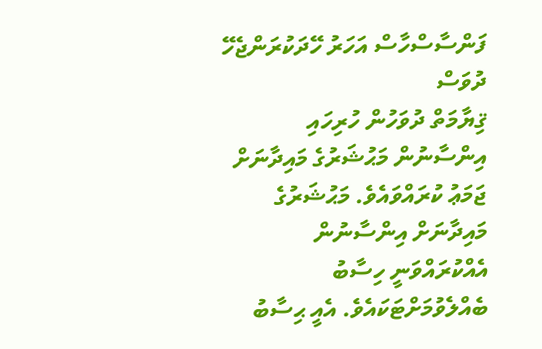ފަންސާސްހާސް އަހަރު ހޭދަކުރަންޖެހޭ ދުވަސް
ޤިޔާމަތް ދުވަހުން ހުރިހައި އިންސާނުން މަޙުޝަރުގެ މައިދާނަށް ޖަމަޢު ކުރައްވައެވެ. މަޙުޝަރުގެ މައިދާނަށް އިންސާނުން އެއްކުރައްވަނީ ހިސާބު ބެއްލެވުމަށްޓަކައެވެ. އެއީ ޙިސާބު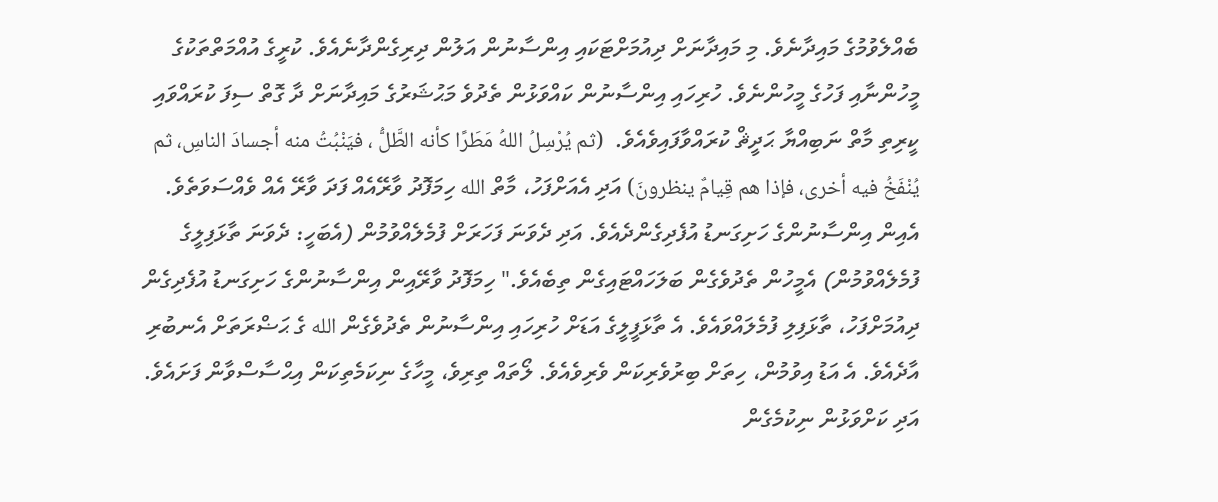ބެއްލެވުމުގެ މައިދާނެވެ. މި މައިދާނަށް ދިއުމަށްޓަކައި އިންސާނުން އަލުން ދިރިގެންދާނެއެވެ. ކުރީގެ އުއްމަތްތަކުގެ މީހުންނާއި ފަހުގެ މީހުންނެވެ. ހުރިހައި އިންސާނުން ކައްވަޅުން ތެދުވެ މަޙުޝަރުގެ މައިދާނަށް ދާ ގޮތް ސިފަ ކުރައްވައި ކީރިތި މާތް ނަބިއްޔާ ޙަދީޘް ކުރައްވާފައިވެއެވެ.  (ثم يُرْسِلُ اللهُ مَطَرًا كأنه الطَّلُّ ، فيَنْبُتُ منه أجسادَ الناسِ، ثم يُنْفَخُ فيه أخرى، فإذا هم قِيامٌ ينظرونَ) އަދި އެއަށްފަހު، މާތް الله ހިމަފޮދު ވާރޭއެއް ފަދަ ވާރޭ އެއް ވެއްސަވަތެވެ. އެއިން އިންސާނުންގެ ހަށިގަނޑު އުފެދިގެންދެއެވެ. އަދި ދެވަނަ ފަހަރަށް ފުމެލެއްވުމުން (އެބަހީ: ދެވަނަ ތާޅަފިލީގެ ފުމެލެއްވުމުން) އެމީހުން ތެދުވެގެން ބަލަހައްޓައިގެން ތިބެއެވެ." ހިމަފޮދު ވާރޭއިން އިންސާނުންގެ ހަށިގަނޑު އުފެދިގެން ދިއުމަށްފަހު، ތާޅަފިލި ފުމެލައްވައެވެ. އެ ތާޅަފީލީގެ އަޑަށް ހުރިހައި އިންސާނުން ތެދުވެގެން الله ގެ ޙަޟްރަތަށް އެނބުރި އާދެއެވެ. އެ އަޑު އިވުމުން، ހިތަށް ބިރުވެރިކަން ވެރިވެއެވެ. ލޯތައް ތިރިވެ، މީހާގެ ނިކަމެތިކަން އިޙްސާސްވާން ފަށައެވެ. އަދި ކަށްވަޅުން ނިކުމެގެން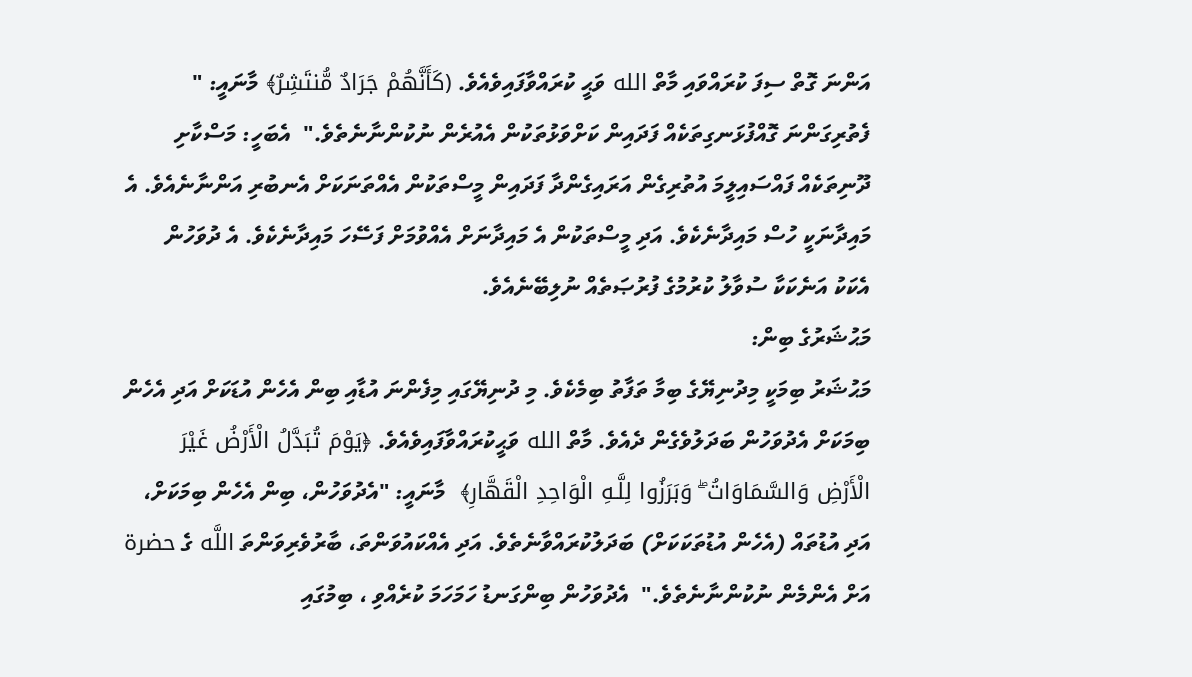އަންނަ ގޮތް ސިފަ ކުރައްވައި މާތް الله ވަޙީ ކުރައްވާފައިވެއެވެ. (كَأَنَّهُمْ جَرَادٌ مُّنتَشِرٌ﴾ މާނައީ: " ފެތުރިގަންނަ ގޮއްފުޅަނގިތަކެއް ފަދައިން ކަށްވަޅުތަކުން އެއުރެން ނުކުންނާނެތެވެ."  އެބަހީ: މަސްކާށި ދޫނިތަކެއް ފައްސައިލީމަ އުތުރިގެން އަރައިގެންދާ ފަދައިން މީސްތަކުން އެއްތަނަކަށް އެނބުރި އަންނާނެއެވެ. އެ މައިދާނަކީ ހުސް މައިދާނެކެވެ. އަދި މީސްތަކުން އެ މައިދާނަށް އެއްވުމަށް ފަސޭހަ މައިދާނެކެވެ. އެ ދުވަހުން އެކަކު އަނެކަކާ ސުވާލު ކުރުމުގެ ފުރުޞަތެއް ނުލިބޭނެއެވެ.
މަޙުޝަރުގެ ބިން:
މަޙުޝަރު ބިމަކީ މިދުނިޔޭގެ ބިމާ ތަފާތު ބިމެކެވެ. މި ދުނިޔޭގައި މިފެންނަ އުޑާއި ބިން އެހެން އުޑަކަށް އަދި އެހެން ބިމަކަށް އެދުވަހުން ބަދަލުވެގެން ދެއެވެ. މާތް الله ވަޙީކުރައްވާފައިވެއެވެ. ﴿يَوْمَ تُبَدَّلُ الْأَرْضُ غَيْرَ الْأَرْضِ وَالسَّمَاوَاتُ ۖ وَبَرَزُوا لِلَّـهِ الْوَاحِدِ الْقَهَّارِ﴾  މާނައީ: "އެދުވަހުން، ބިން އެހެން ބިމަކަށް، އަދި އުޑުތައް (އެހެން އުޑުތަކަކަށް) ބަދަލުކުރައްވާނެތެވެ. އަދި އެއްކައުވަންތަ، ބާރުވެރިވަންތަ اللَّه ގެ حضرة އަށް އެންމެން ނުކުންނާނެތެވެ."  އެދުވަހުން ބިންގަނޑު ހަމަހަމަ ކުރެއްވި ، ބިމުގައި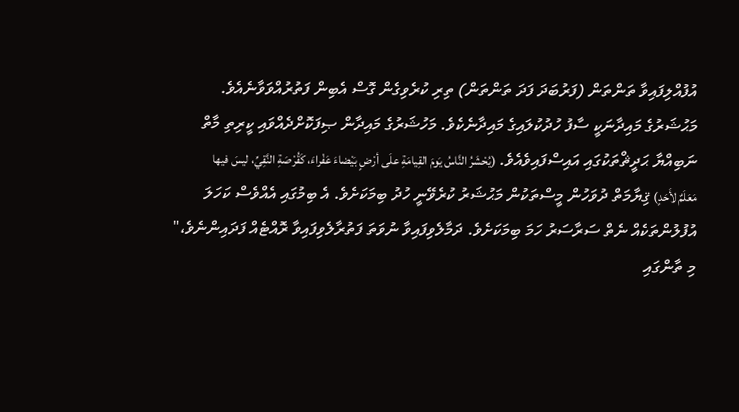އުފުއްލިފައިވާ ތަންތަން (ފަރުބަދަ ފަދަ ތަންތަން) ތިރި ކުރެވިގެން ގޮސް އެބިން ފަތުރުއްވަވާނެއެވެ.
މަޙުޝަރުގެ މައިދާނަކީ ސާފު ހުދުކުލައިގެ މައިދާނެކެވެ. މަހުޝަރުގެ މައިދާން ޞިފަކޮށްދެއްވައި ކީރިތި މާތް ނަބިއްޔާ ޙަދީޘްތަކުގައި އައިސްފައިވެއެވެ. (يُحْشَرُ النَّاسُ يَومَ القِيامَةِ علَى أرْضٍ بَيْضاءَ عَفْراءَ، كَقُرْصَةِ النَّقِيِّ، ليسَ فيها مَعَلَمٌ لأَحَدٍ) ޤިޔާމަތް ދުވަހުން މީސްތަކުން މަޙުޝަރު ކުރެވޭނީ ހުދު ބިމަކަށެވެ. އެ ބިމުގައި އެއްވެސް ކަހަލަ އުފުލުންތަކެއް ނެތް ސަރާސަރު ހަމަ ބިމަކަށެވެ. ދަމާލެވިފައިވާ ނުވަތަ ފަތުރާލެވިފައިވާ ރޮއްޓެއް ފަދައިންނެވެ،"
މި ތާންގައި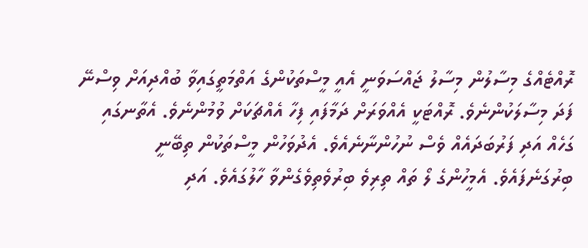ރޮއްޓެއްގެ މިސާލުން މިސާލު ޖައްސަވަނީ އެއީ މީސްތަކުންގެ އަތްމަތީގައިވާ ބުއްދިއަށް ވިސްނޭ ފަދަ މިސާލަކުންނެވެ. ރޮއްޓަކީ އެއްވަރަށް ދަމާފައި ފިހާ އެއްޗަކަށް ވުމުންނެވެ. އެތާނގައި ގަހެއް އަދި ފަރުބަދައެއް ވެސް ނުހުންނާނެއެވެ. އެދުވަހުން މީސްތަކުން ތިބޭނީ ބިރުގަނެފައެވެ. އެމީހުންގެ ލޯ ތައް ތިރިވެ ބިރުވެތިވެގެންވާ ހާލުގައެވެ. އަދި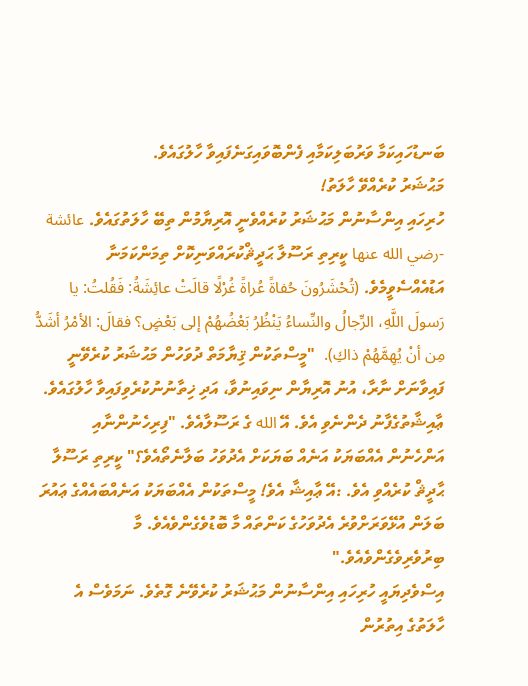ބަނޑުހައިކަމާ ވަރުބަލިކަމާއި ފެންބޮވައިގަނެފައިވާ ހާލުގައެވެ.
މަޙުޝަރު ކުރެއްވޭ ހާލަތު!
ހުރިހައި އިންސާނުން މަޙުޝަރު ކުރެއްވެނީ އޮރިޔާމުން ތިބޭ ހާލަތުގައެވެ. عائشة -رضي الله عنها ކީރިތި ރަސޫލާ ޙަދީޘްކުރައްވަނިކޮށް ތިމަންކަމަނާ އަޑުއެއްސެވީމެވެ. (تُحْشَرُونَ حُفاةً عُراةً غُرْلًا قالَتْ عائِشَةُ: فَقُلتُ: يا رَسولَ اللَّهِ، الرِّجالُ والنِّساءُ يَنْظُرُ بَعْضُهُمْ إلى بَعْضٍ؟ فقالَ: الأمْرُ أشَدُّ مِن أنْ يُهِمَّهُمْ ذاكِ).  "މީސްތަކުން ޤިޔާމަތް ދުވަހުން މަޙުޝަރު ކުރެވޭނީ ފައިވާނަށް ނާރާ، އުނު އޮރިޔާން ނިވައިނުވާ، އަދި ޚިތާނުނުކުރެވިފައިވާ ހާލުގައެވެ. ޢާއިޝާތުގެފާނު ދެންނެވި އެވެ. އޭ الله ގެ ރަސޫލާއެވެ. "ފިރިހެނުންނާއި އަންހެނުން އެއްބަޔަކު އަނެއް ބަޔަކަށް އެދުވަހު ބަލާނެތޯއެވެ؟" ކީރިތި ރަސޫލާ ޙާދީޘް ކުރެއްވި އެވެ. :އޭ ޢާއިޝާ އެވެ! މީސްތަކުން އެއްބަޔަކު އަނެއްބައެއްގެ ޢައުރަ ބަލަން އުޅޭވަރަށްވުރެ އެދުވަހުގެ ކަންތައް މާ ބޮޑުވެގެންވެއެވެ. މާ ބިރުވެރިވެގެންވެއެވެ."
އިސްވެދިޔައީ ހުރިހައި އިންސާނުން މަޙުޝަރު ކުރެވޭނެ ގޮތެވެ. ނަމަވެސް އެ ހާލަތުގެ އިތުރުން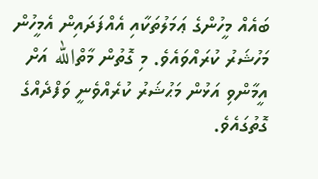ބައެއް މީހުންގެ ޢަމަލުތަކާއި އެއްފަދައިން އެމީހުން މަހުޝަރު ކުރައްވައެވެ. މި ގޮތުން މާތްالله އަށް އީމާންވި އަޅުން މަޙުޝަރު ކުރެއްވެނީ ވަފްދެއްގެ ގޮތުގައެވެ.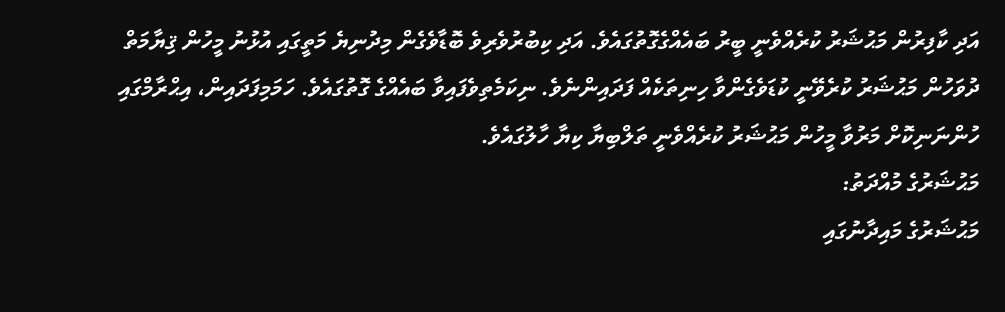އަދި ކާފިރުން މަޙުޝަރު ކުރެއްވެނީ ބީރު ބައެއްގެގޮތުގައެވެ. އަދި ކިބުރުވެރިވެ ބޮޑާވެގެން މިދުނިޔެ މަތީގައި އުޅުނު މީހުން ޤިޔާމަތް ދުވަހުން މަޙުޝަރު ކުރެވޭނީ ކުޑަވެގެންވާ ހިނިތަކެއް ފަދައިންނެވެ. ނިކަމެތިވެފައިވާ ބައެއްގެ ގޮތުގައެވެ. ހަމަމިފަދައިން، އިޙްރާމްގައި ހުންނަނިކޮށް މަރުވާ މީހުން މަޙުޝަރު ކުރެއްވެނީ ތަލްބިޔާ ކިޔާ ހާލުގައެވެ.
މަޙުޝަރުގެ މުއްދަތު:
މަޙުޝަރުގެ މައިދާނުގައި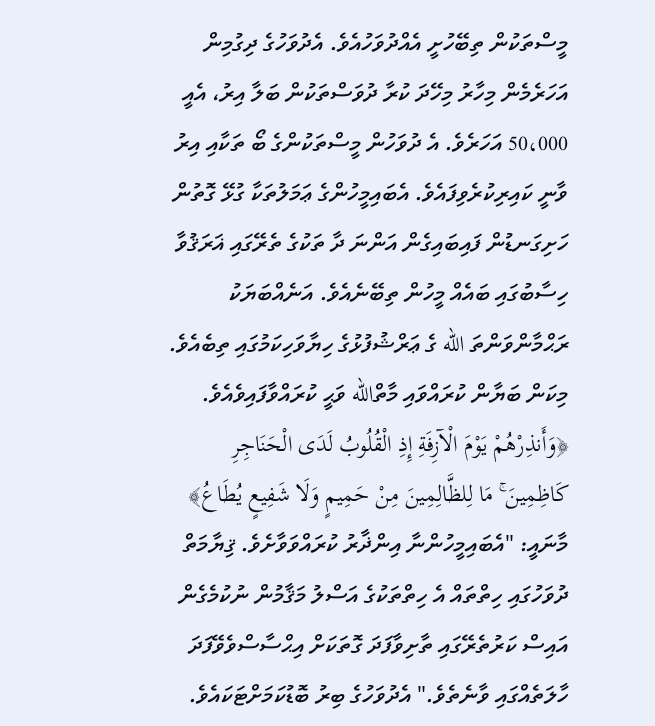މީސްތަކުން ތިބޭހުށީ އެއްދުވަހުއެވެ. އެދުވަހުގެ ދިގުމިން އަހަރެމެން މިހާރު މިހޭދަ ކުރާ ދުވަސްތަކުން ބަލާ އިރު، އެއީ 50،000 އަހަރެވެ. އެ ދުވަހުން މީސްތަކުންގެ ބޯ ތަކާއި އިރު ވާނީ ކައިރިކުރެވިފައެވެ. އެބައިމީހުންގެ ޢަމަލުތަކާ ގުޅޭ ގޮތުން ހަށިގަނޑުން ފައިބައިގެން އަންނަ ދާ ތަކުގެ ތެރޭގައި ޣަރަޤުވާ ހިސާބުގައި ބައެއް މީހުން ތިބޭނެއެވެ. އަނެއްބަޔަކު ރަޙްމާންވަންތަ الله ގެ ޢަރްޝުފުޅުގެ ހިޔާވަހިކަމުގައި ތިބެއެވެ. މިކަން ބަޔާން ކުރައްވައި މާތްالله ވަޙީ ކުރައްވާފައިވެއެވެ. ﴿وَأَنذِرْهُمْ يَوْمَ الْآزِفَةِ إِذِ الْقُلُوبُ لَدَى الْحَنَاجِرِ كَاظِمِينَ ۚ مَا لِلظَّالِمِينَ مِنْ حَمِيمٍ وَلَا شَفِيعٍ يُطَاعُ﴾  މާނައީ: "އެބައިމީހުންނާ އިންޛާރު ކުރައްވަވާށެވެ. ޤިޔާމަތް ދުވަހުގައި ހިތްތައް އެ ހިތްތަކުގެ އަސްލު މަޤާމުން ނުކުމެގެން އައިސް ކަރުތެރޭގައި ތާށިވާފަދަ ގޮތަކަށް އިޙްސާސްވެވޭފަދަ ހާލަތެއްގައި ވާނެތެވެ." އެދުވަހުގެ ބިރު ބޮޑުކަމަށްޓަކައެވެ.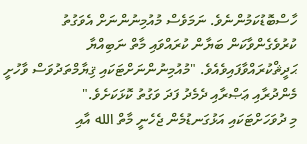ހާސްބޮޑުކަމުންނެވެ. ނަމަވެސް މުއުމިނުންނަށް އެވަގުތު ކުރުވެގެންވާކަން ބަޔާން ކުރައްވައި މާތް ނަބިއްޔާ ޙަދީޘްކުރައްވާފައިވެއެވެ. "މުއުމިނުންނަށްޓަކައި ޤިޔާމްތަދުވަސް ވާހުށީ މެންދުރާއި ޢަޞްރާއި ދެމެދު ފަދަ ވަގުތު ކޮޅަކަށެވެ."
މި ދުވަހަށްޓަކައި އަޅުގަނޑުމެން ޖެހެނީ މާތް الله އާއި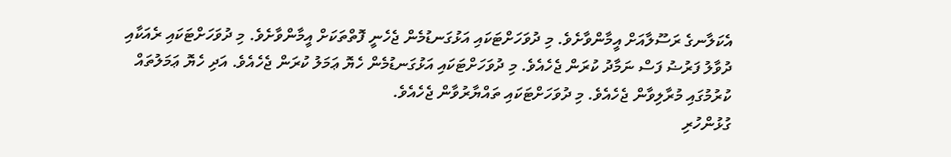އެކަލާނގެ ރަސޫލާއަށް އީމާންވާށެވެ. މި ދުވަހަށްޓަކައި އަޅުގަނޑުމެން ޖެހެނީ ފޮތްތަކަށް އީމާންވާށެވެ. މި ދުވަހަށްޓަކައި ރެއަކާއި ދުވާލު ފަރުޟު ފަސް ނަމާދު ކުރަން ޖެހެއެވެ. މި ދުވަހަށްޓަކައި އަޅުގަނޑުމެން ހެޔޮ ޢަމަލު ކުރަން ޖެހެއެވެ. އަދި ހެޔޮ ޢަމަލުތައް ކުރުމުގައި މުރާލިވާން ޖެހެއެވެ. މި ދުވަހަށްޓަކައި ތައްޔާރުވާން ޖެހެއެވެ.
ގުޅުންހުރި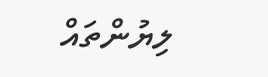ލިޔުންތައް